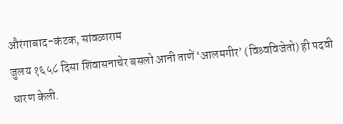औरंगाबाद-कंटक, सांवळाराम
जुलय १६५८ दिसा शिंवासनाचेर बसलो आनी ताणें ‘आलमगीर’ (विश्र्वविजेतो) ही पदवी धारण केली.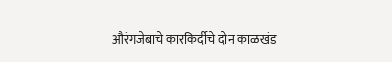औरंगजेबाचे कारकिर्दीचे दोन काळखंड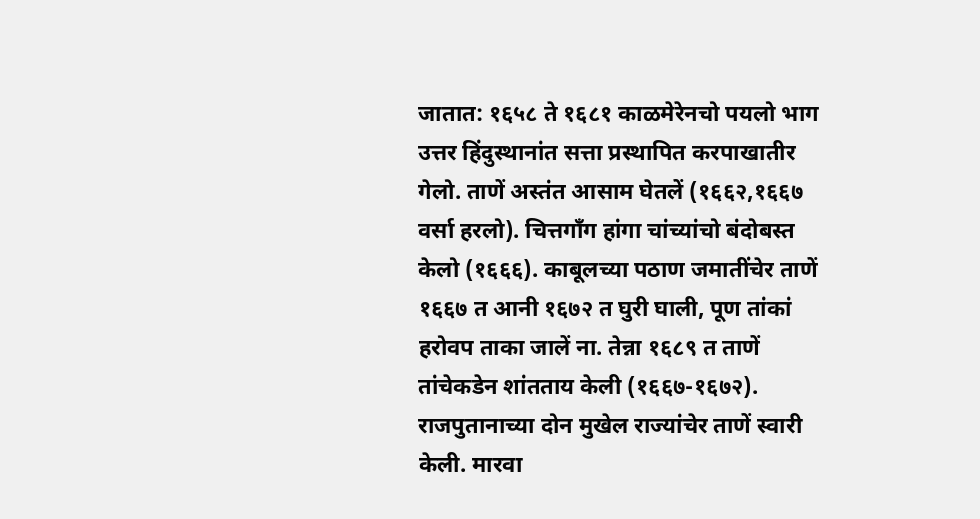जातात: १६५८ ते १६८१ काळमेरेनचो पयलो भाग उत्तर हिंदुस्थानांत सत्ता प्रस्थापित करपाखातीर गेलो. ताणें अस्तंत आसाम घेतलें (१६६२,१६६७ वर्सा हरलो). चित्तगॉंग हांगा चांच्यांचो बंदोबस्त केलो (१६६६). काबूलच्या पठाण जमातींचेर ताणें १६६७ त आनी १६७२ त घुरी घाली, पूण तांकां हरोवप ताका जालें ना. तेन्ना १६८९ त ताणें तांचेकडेन शांतताय केली (१६६७-१६७२). राजपुतानाच्या दोन मुखेल राज्यांचेर ताणें स्वारी केली. मारवा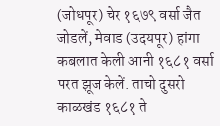(जोधपूर) चेर १६७९ वर्सा जैत जोडलें, मेवाड (उदयपूर) हांगा कबलात केली आनी १६८१ वर्सा परत झूज केलें. ताचो दुसरो काळखंड १६८१ ते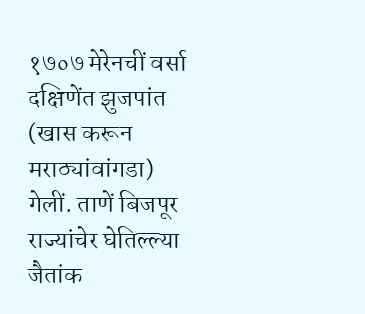१७०७ मेरेनचीं वर्सा दक्षिणेंत झुजपांत (खास करून मराठ्यांवांगडा) गेलीं. ताणें बिजपूर राज्यांचेर घेतिल्ल्या जैतांक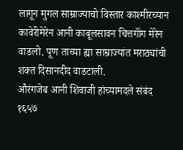लागून मुगल साम्राज्याचो विस्तार काश्मीरच्यान कावेरीमेरेन आनी काबूलसावन चित्तगॉंग मेरेन वाडलो. पूण ताच्या ह्या साम्राज्यांत मराठ्यांची शक्त दिसानदीद वाडटाली.
औरंगजेब आनी शिवाजी हांच्यामदले संबंद १६५७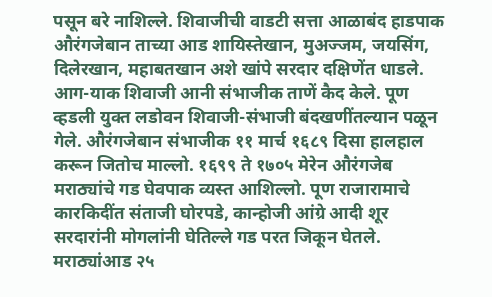पसून बरे नाशिल्ले. शिवाजीची वाडटी सत्ता आळाबंद हाडपाक औरंगजेबान ताच्या आड शायिस्तेखान, मुअज्जम, जयसिंग, दिलेरखान, महाबतखान अशे खांपे सरदार दक्षिणेंत धाडले. आग-याक शिवाजी आनी संभाजीक ताणें कैद केले. पूण व्हडली युक्त लडोवन शिवाजी-संभाजी बंदखणींतल्यान पळून गेले. औरंगजेबान संभाजीक ११ मार्च १६८९ दिसा हालहाल करून जितोच माल्लो. १६९९ ते १७०५ मेरेन औरंगजेब मराठ्यांचे गड घेवपाक व्यस्त आशिल्लो. पूण राजारामाचे कारकिदींत संताजी घोरपडे, कान्होजी आंग्रे आदी शूर सरदारांनी मोगलांनी घेतिल्ले गड परत जिकून घेतले. मराठ्यांआड २५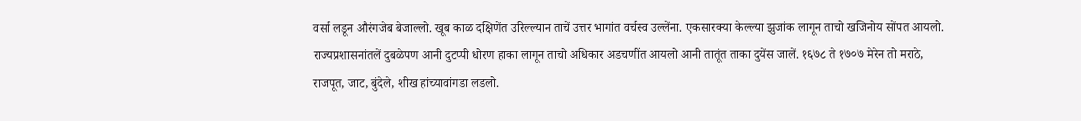वर्सा लडून औरंगजेब बेजाल्लो. खूब काळ दक्षिणेंत उरिल्ल्यान ताचें उत्तर भागांत वर्चस्व उल्लेंना. एकसारक्या केल्ल्या झुजांक लागून ताचो खजिनोय सोंपत आयलो. राज्यप्रशासनांतलें दुबळेपण आनी दुटप्पी धोरण हाका लागून ताचो अधिकार अडचणींत आयलो आनी तातूंत ताका दुयेंस जालें. १६७८ ते १७०७ मेरेन तो मराठे, राजपूत, जाट, बुंदेले, शीख हांच्यावांगडा लडलो.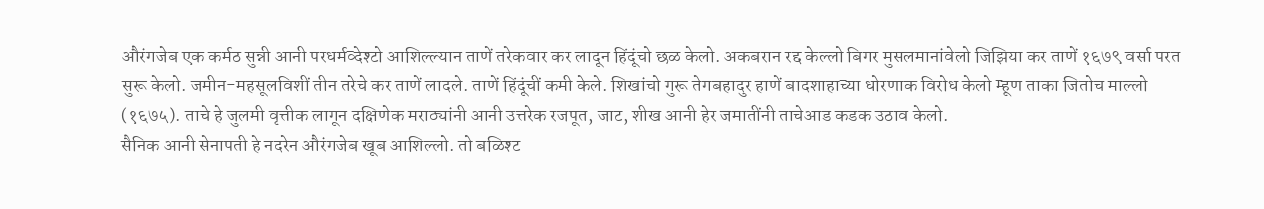औरंगजेब एक कर्मठ सुन्नी आनी परधर्मव्देश्टो आशिल्ल्यान ताणें तरेकवार कर लादून हिंदूंचो छळ केलो. अकबरान रद्द केल्लो बिगर मुसलमानांवेलो जिझिया कर ताणें १६७९ वर्सा परत सुरू केलो. जमीन-महसूलविशीं तीन तरेचे कर ताणें लादले. ताणें हिंदूंचीं कमी केले. शिखांचो गुरू तेगबहादुर हाणें बादशाहाच्या धोरणाक विरोध केलो म्हूण ताका जितोच माल्लो (१६७५). ताचे हे जुलमी वृत्तीक लागून दक्षिणेक मराठ्यांनी आनी उत्तरेक रजपूत, जाट, शीख आनी हेर जमातींनी ताचेआड कडक उठाव केलो.
सैनिक आनी सेनापती हे नदरेन औरंगजेब खूब आशिल्लो. तो बळिश्ट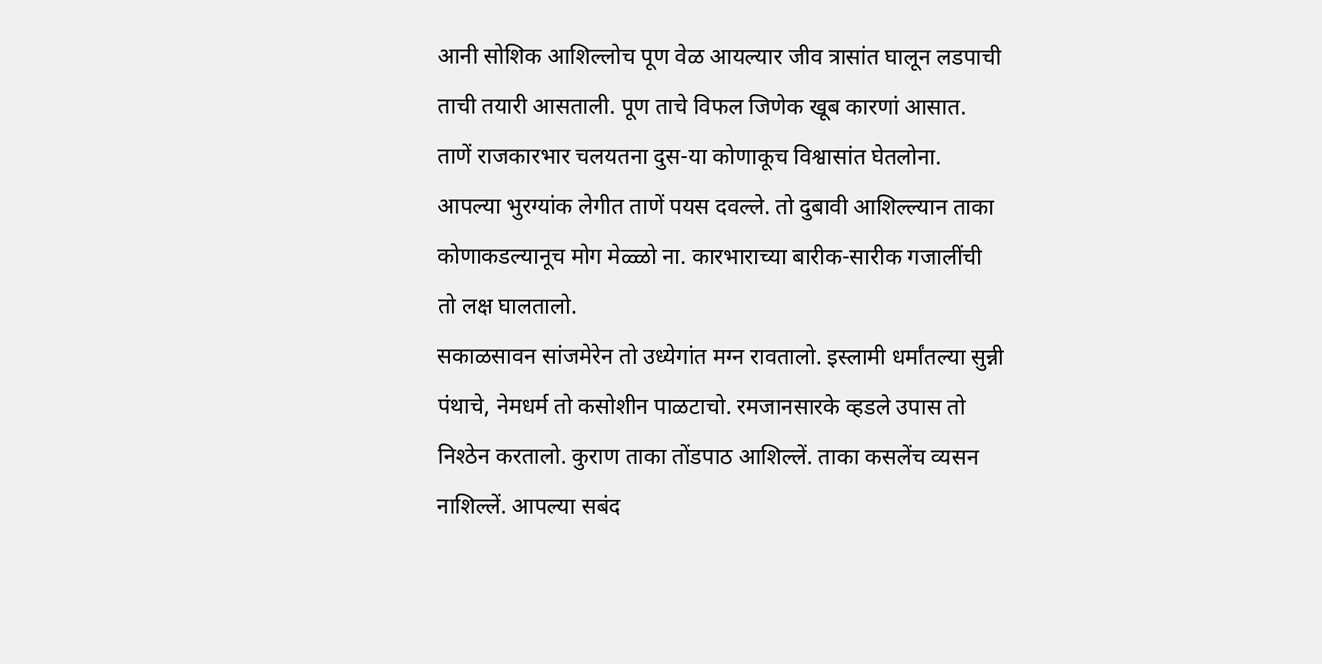आनी सोशिक आशिल्लोच पूण वेळ आयल्यार जीव त्रासांत घालून लडपाची ताची तयारी आसताली. पूण ताचे विफल जिणेक खूब कारणां आसात. ताणें राजकारभार चलयतना दुस-या कोणाकूच विश्वासांत घेतलोना. आपल्या भुरग्यांक लेगीत ताणें पयस दवल्ले. तो दुबावी आशिल्ल्यान ताका कोणाकडल्यानूच मोग मेळ्ळो ना. कारभाराच्या बारीक-सारीक गजालींची तो लक्ष घालतालो.
सकाळसावन सांजमेरेन तो उध्येगांत मग्न रावतालो. इस्लामी धर्मांतल्या सुन्नी पंथाचे, नेमधर्म तो कसोशीन पाळटाचो. रमजानसारके व्हडले उपास तो निश्ठेन करतालो. कुराण ताका तोंडपाठ आशिल्लें. ताका कसलेंच व्यसन नाशिल्लें. आपल्या सबंद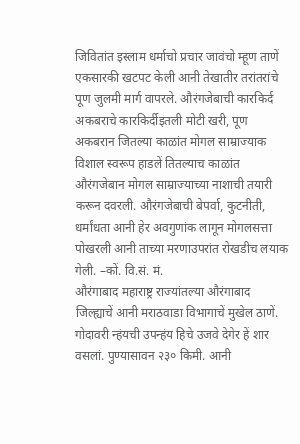जिवितांत इस्लाम धर्माचो प्रचार जावंचो म्हूण ताणें एकसारकी खटपट केली आनी तेखातीर तरांतरांचे पूण जुलमी मार्ग वापरले. औरंगजेबाची कारकिर्द अकबराचे कारकिर्दीइतली मोटी खरी, पूण अकबरान जितल्या काळांत मोगल साम्राज्याक विशाल स्वरूप हाडलें तितल्याच काळांत औरंगजेबान मोगल साम्राज्याच्या नाशाची तयारी करून दवरली. औरंगजेबाची बेपर्वा, कुटनीती, धर्मांधता आनी हेर अवगुणांक लागून मोगलसत्ता पोखरली आनी ताच्या मरणाउपरांत रोखडीच लयाक गेली. –कों. वि.सं. मं.
औरंगाबाद महाराष्ट्र राज्यांतल्या औरंगाबाद जिल्ह्याचें आनी मराठवाडा विभागाचें मुखेल ठाणें. गोदावरी न्हंयची उपन्हंय हिचे उजवे देगेर हें शार वसलां. पुण्यासावन २३० किमी. आनी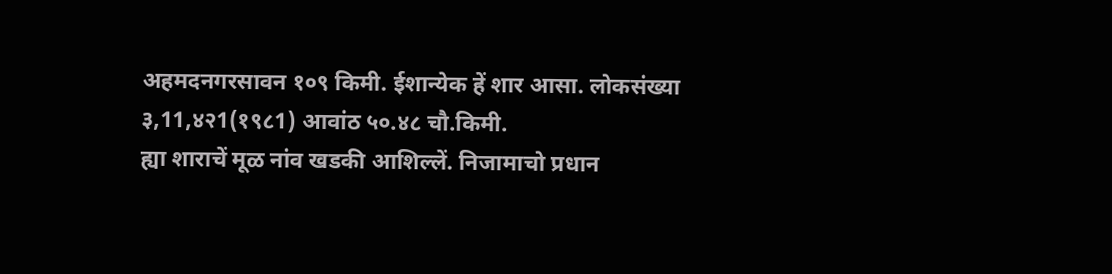अहमदनगरसावन १०९ किमी. ईशान्येक हें शार आसा. लोकसंख्या ३,11,४२1(१९८1) आवांठ ५०.४८ चौ.किमी.
ह्या शाराचें मूळ नांव खडकी आशिल्लें. निजामाचो प्रधान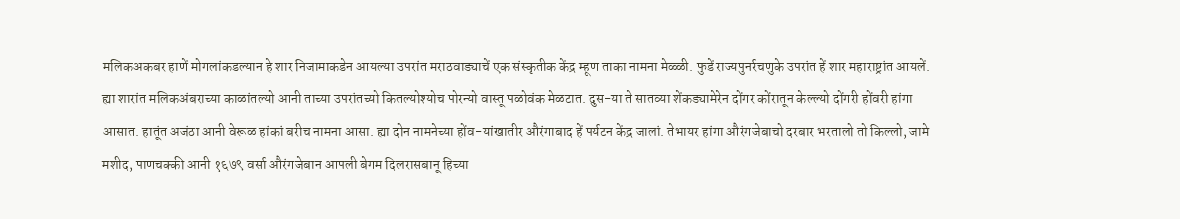मलिकअकबर हाणें मोगलांकडल्यान हे शार निजामाकडेन आयल्या उपरांत मराठवाड्याचें एक संस्कृतीक केंद्र म्हूण ताका नामना मेळ्ळी. फुडें राज्यपुनर्रचणुके उपरांत हें शार महाराष्ट्रांत आयलें.
ह्या शारांत मलिकअंबराच्या काळांतल्यो आनी ताच्या उपरांतच्यो कितल्योश्योच पोरन्यो वास्तू पळोवंक मेळटात. दुस-या ते सातव्या शेंकड्यामेरेन दोंगर कोंरातून केल्ल्यो दोंगरी होंवरी हांगा आसात. हातूंत अजंठा आनी वेरूळ हांकां बरीच नामना आसा. ह्या दोन नामनेच्या होंव-यांखातीर औरंगाबाद हें पर्यटन केंद्र जालां. तेभायर हांगा औरंगजेबाचो दरबार भरतालो तो किल्लो, जामे मशीद, पाणचक्की आनी १६७९ वर्सा औरंगजेबान आपली बेगम दिलरासबानू हिच्या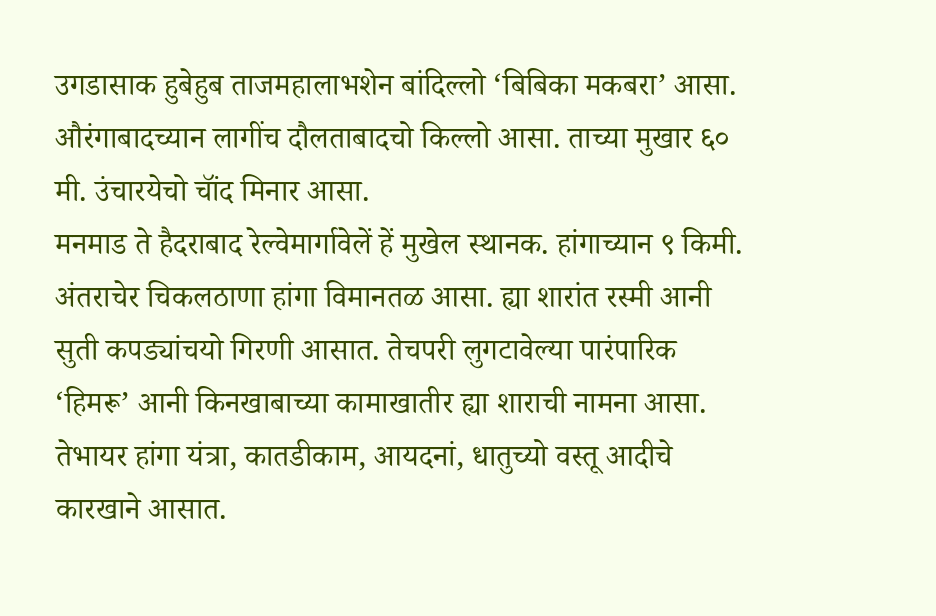उगडासाक हुबेहुब ताजमहालाभशेन बांदिल्लो ‘बिबिका मकबरा’ आसा. औरंगाबादच्यान लागींच दौलताबादचो किल्लो आसा. ताच्या मुखार ६० मी. उंचारयेचो चॉंद मिनार आसा.
मनमाड ते हैदराबाद रेल्वेमार्गावेलें हें मुखेल स्थानक. हांगाच्यान ९ किमी. अंतराचेर चिकलठाणा हांगा विमानतळ आसा. ह्या शारांत रस्मी आनी सुती कपड्यांचयो गिरणी आसात. तेचपरी लुगटावेल्या पारंपारिक ‘हिमरू’ आनी किनखाबाच्या कामाखातीर ह्या शाराची नामना आसा. तेभायर हांगा यंत्रा, कातडीकाम, आयदनां, धातुच्यो वस्तू आदीचे कारखाने आसात.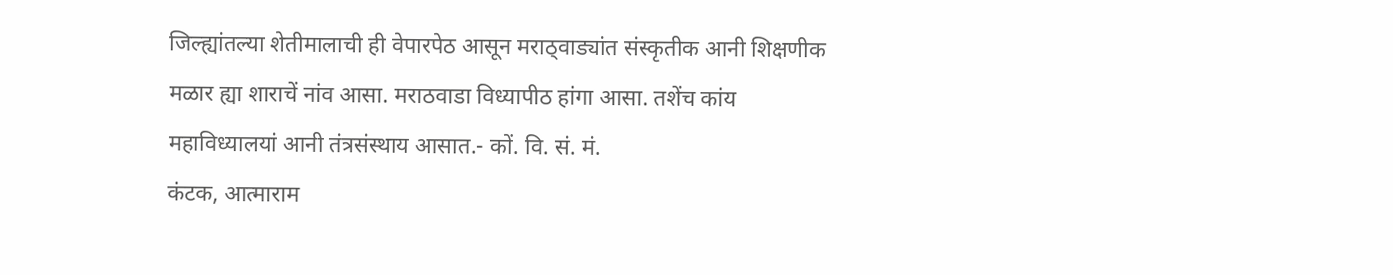जिल्ह्यांतल्या शेतीमालाची ही वेपारपेठ आसून मराठ्वाड्यांत संस्कृतीक आनी शिक्षणीक मळार ह्या शाराचें नांव आसा. मराठवाडा विध्यापीठ हांगा आसा. तशेंच कांय महाविध्यालयां आनी तंत्रसंस्थाय आसात.- कों. वि. सं. मं.
कंटक, आत्माराम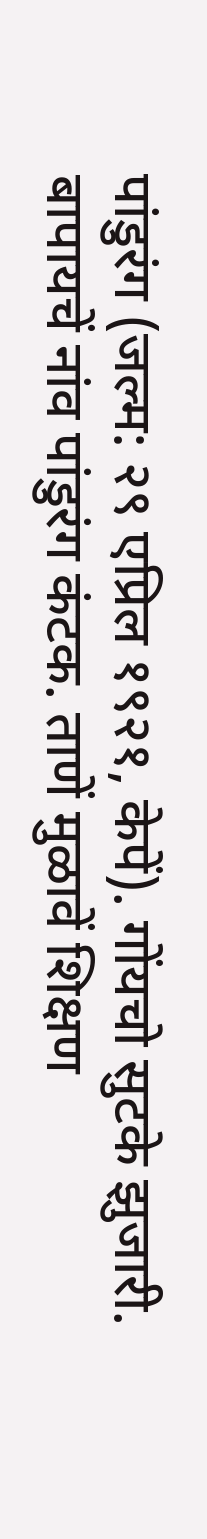पांडुरंग (जल्म: २९ एप्रिल १९२१, केपें). गोंयचो सुटके झुजारी. बापायचें नांव पांडुरंग कंटक. ताणें मुळावें शिक्षण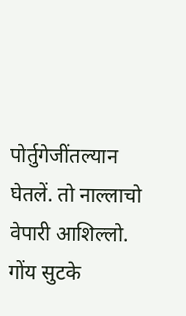पोर्तुगेजींतल्यान घेतलें. तो नाल्लाचो वेपारी आशिल्लो. गोंय सुटके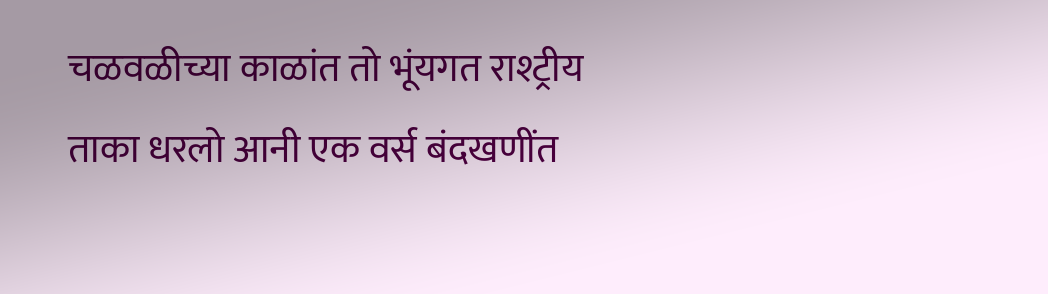चळवळीच्या काळांत तो भूंयगत राश्ट्रीय ताका धरलो आनी एक वर्स बंदखणींत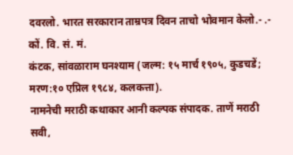दवरलो. भारत सरकारान ताम्रपत्र दिवन ताचो भोवमान केलो.- .- कों. वि. सं. मं.
कंटक, सांवळाराम घनश्याम (जल्म: १५ मार्च १९०५, कुडचडें; मरण:१० एप्रिल १९८४, कलकत्ता).
नामनेची मराठी कथाकार आनी कल्पक संपादक. ताणें मराठी सवी,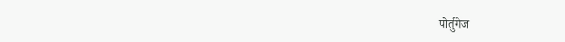पोर्तुगेज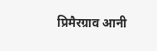प्रिमैरग्राव आनी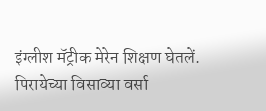इंग्लीश मॅट्रीक मेरेन शिक्षण घेतलें. पिरायेच्या विसाव्या वर्सा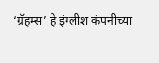‘ग्रॅहम्स’ हे इंग्लीश कंपनीच्या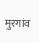मुरगांव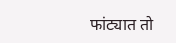फांट्यात तो